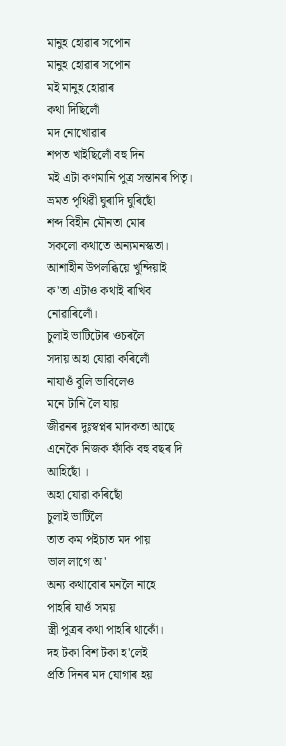মানুহ হোৱাৰ সপোন
মানুহ হোৱাৰ সপোন
মই মানুহ হোৱাৰ
কথা দিছিলোঁ
মদ নোখোৱাৰ
শপত খাইছিলোঁ বহু দিন
মই এটা কণমানি পুত্ৰ সন্তানৰ পিতৃ।
ভ্ৰমত পৃথিৱী ঘুৰাদি ঘুৰিছোঁ
শব্দ বিহীন মৌনতা মোৰ
সকলো কথাতে অন্যমনস্কতা।
আশাহীন উপলব্ধিয়ে খুন্দিয়াই
ক'তা এটাও কথাই ৰাখিব নোৱাৰিলোঁ।
চুলাই ভাটিটোৰ ওচৰলৈ
সদায় অহা যোৱা কৰিলোঁ
নাযাওঁ বুলি ভাবিলেও
মনে টানি লৈ যায়
জীৱনৰ দুঃস্বপ্নৰ মাদকতা আছে
এনেকৈ নিজক ফাঁকি বহু বছৰ দি আহিছোঁ ।
অহা যোৱা কৰিছোঁ
চুলাই ভাটিলৈ
তাত কম পইচাত মদ পায়
ভাল লাগে অ'
অন্য কথাবোৰ মনলৈ নাহে
পাহৰি যাওঁ সময়
স্ত্ৰী পুত্ৰৰ কথা পাহৰি থাকোঁ।
দহ টকা বিশ টকা হ'লেই
প্ৰতি দিনৰ মদ যোগাৰ হয়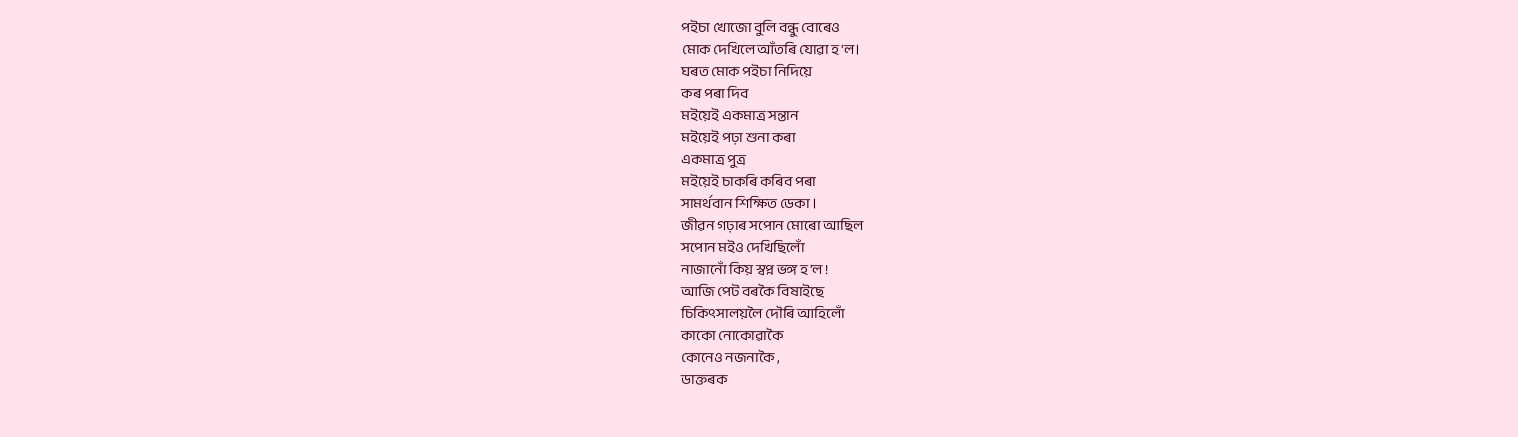পইচা খোজো বুলি বন্ধু বোৰেও
মোক দেখিলে আঁতৰি যোৱা হ'ল।
ঘৰত মোক পইচা নিদিয়ে
কৰ পৰা দিব
মইয়েই একমাত্ৰ সন্তান
মইয়েই পঢ়া শুনা কৰা
একমাত্ৰ পুত্ৰ
মইয়েই চাকৰি কৰিব পৰা
সামৰ্থবান শিক্ষিত ডেকা ।
জীৱন গঢ়াৰ সপোন মোৰো আছিল
সপোন মইও দেখিছিলোঁ
নাজানোঁ কিয় স্বপ্ন ভঙ্গ হ'ল !
আজি পেট বৰকৈ বিষাইছে
চিকিৎসালয়লৈ দৌৰি আহিলোঁ
কাকো নোকোৱাকৈ
কোনেও নজনাকৈ ,
ডাক্তৰক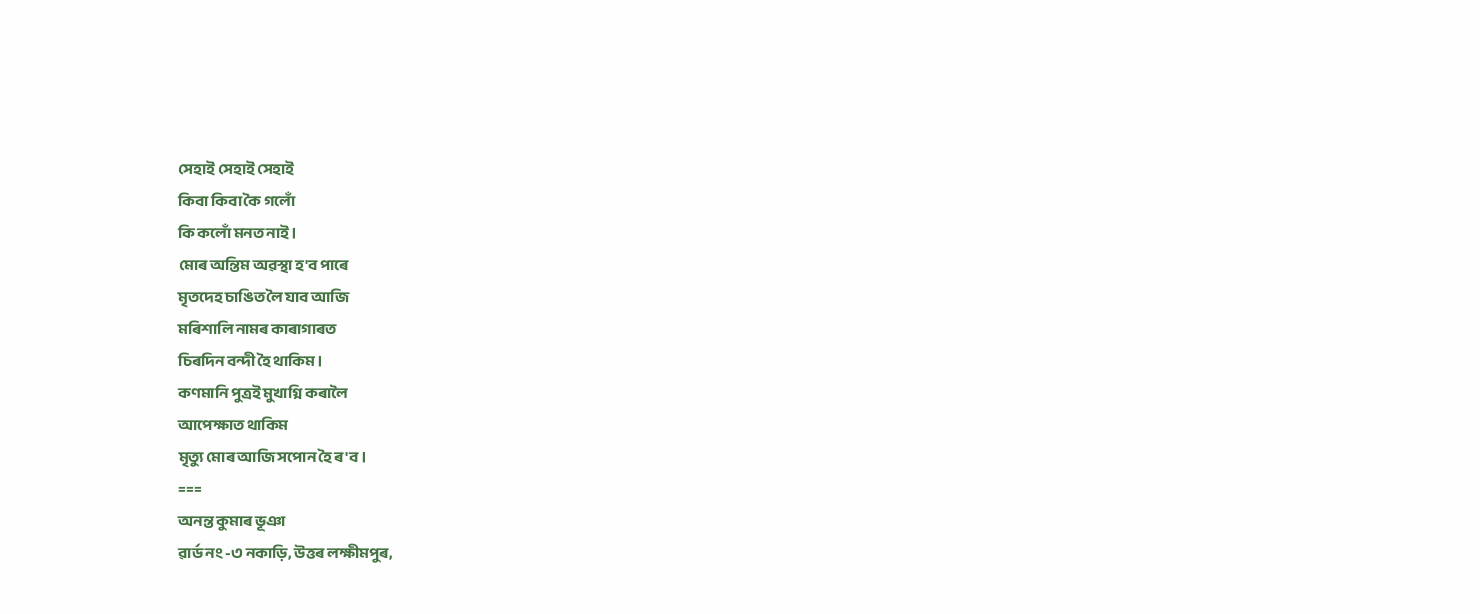সেহাই সেহাই সেহাই
কিবা কিবা কৈ গলোঁ
কি কলোঁ মনত নাই ।
মোৰ অন্তিম অৱস্থা হ'ব পাৰে
মৃতদেহ চাঙিত লৈ যাব আজি
মৰিশালি নামৰ কাৰাগাৰত
চিৰদিন বন্দী হৈ থাকিম।
কণমানি পুত্ৰই মুখাগ্নি কৰালৈ
আপেক্ষাত থাকিম
মৃত্যু মোৰ আজি সপোন হৈ ৰ'ব।
===
অনন্ত কুমাৰ ভূঞা
ৱাৰ্ড নং -৩ নকাড়ি, উত্তৰ লক্ষীমপুৰ,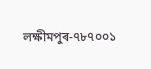লক্ষীমপুৰ-৭৮৭০০১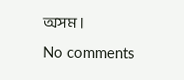অসম ।
No comments